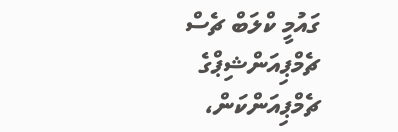ގައުމީ ކްލަބް ޗެސް ޗެމްޕިއަންޝިޕްގެ ޗެމްޕިއަންކަން،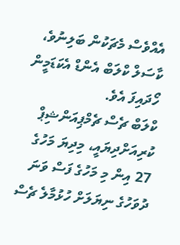އެއްވެސް މެޗަކުން ބަލިނުވެ، ކާސަލް ކްލަބް އެންޑް އެކަޑަމީން ހޯދައިފަ އެވެ.
ކްލަބް ޗެސް ޗެމްޕިއަންޝިޕް ކުރިއަށްދިޔައީ، މިދިޔަ މަހުގެ 27 އިން މި މަހުގެ ފަސް ވަނަ ދުވަހުގެ ނިޔަލަށް ހުޅުމާލެ ޗެސް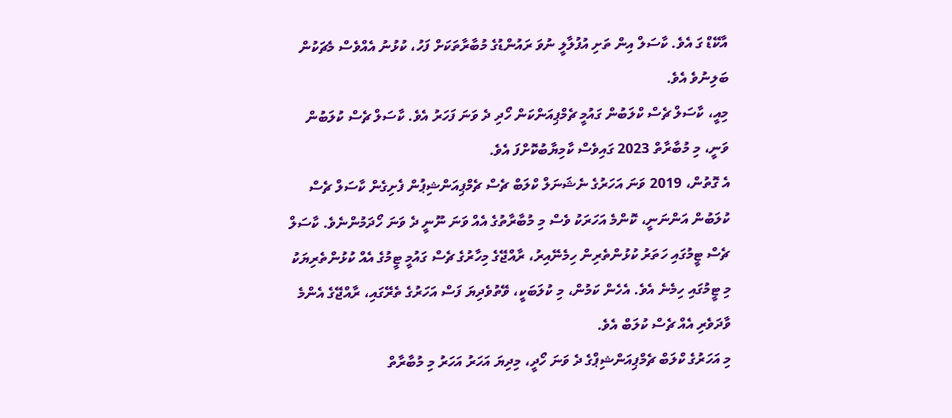އާކޭޑް ގަ އެވެ. ކާސަލް އިން ތަށި އުފުލާލީ ނުވަ ރައުންޑުގެ މުބާރާތަކަށް ފަހު، ކުޅުނު އެއްވެސް މެޗަކުން ބަލިނުވެ އެވެ.
މިއީ، ކާސަލް ޗެސް ކްލަބުން ގައުމީ ޗެމްޕިއަންކަން ހޯދި ދެ ވަނަ ފަހަރު އެވެ. ކާސަލް ޗެސް ކުލަބުން ވަނީ، މި މުބާރާތް 2023 ގައިވެސް ކާމިޔާބުކޮށްފަ އެވެ.
އެ ގޮތުން، 2019 ވަނަ އަހަރުގެ ނެޝަނަލް ކްލަބް ޗެސް ޗެމްޕިއަންޝިޕުން ފެށިގެން ކާސަލް ޗެސް ކުލަބުން އަންނަނީ، ކޮންމެ އަހަރަކު ވެސް މި މުބާރާތުގެ އެއް ވަނަ ނޫނީ ދެ ވަނަ ހޯދަމުންނެވެ. ކާސަލް ޗެސް ޓީމުގައި ހަތަރު ކުޅުންތެރިން ހިމެނޭއިރު، ރާއްޖޭގެ މިހާރުގެ ޗެސް ގައުމީ ޓީމުގެ އެއް ކުޅުންތެރިޔަކު މި ޓީމުގައި ހިމެނެ އެވެ. އެހެން ކަމުން، މި ކުލަބަކީ، ވޭތުވެދިޔަ ފަސް އަހަރުގެ ތެރޭގައި، ރާއްޖޭގެ އެންމެ ވާދަވެރި އެއް ޗެސް ކުލަބް އެވެ.
މި އަހަރުގެ ކްލަބް ޗެމްޕިއަންޝިޕްގެ ދެ ވަނަ ހޯދީ، މިދިޔަ އަހަރު އަހަރު މި މުބާރާތް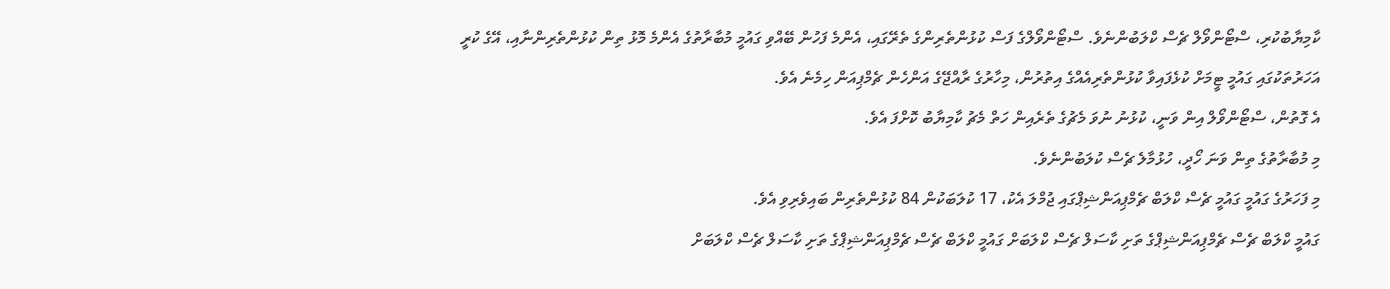ކާމިޔާބުކުރި، ސްޓޯންވޯލް ޗެސް ކްލަބުންނެވެ. ސްޓޯންވޯލްގެ ފަސް ކުޅުންތެރިންގެ ތެރޭގައި، އެންމެ ފަހުން ބޭއްވި ގައުމީ މުބާރާތުގެ އެންމެ މޮޅު ތިން ކުޅުންތެރިންނާއި، އޭގެ ކުރީ އަހަރުތަކުގައި ގައުމީ ޓީމަށް ކުޅެފައިވާ ކުޅުންތެރިއެއްގެ އިތުރުން، މިހާރުގެ ރާއްޖޭގެ އަންހެން ޗެމްޕިއަން ހިމެނެ އެވެ.
އެ ގޮތުން، ސްޓޯންވޯލް އިން ވަނީ، ކުޅުނު ނުވަ މެޗުގެ ތެރެއިން ހަތް މެޗު ކާމިޔާބު ކޮށްފަ އެވެ.
މި މުބާރާތުގެ ތިން ވަނަ ހޯދީ، ހުޅުމާލެ ޗެސް ކުލަބުންނެވެ.
މި ފަހަރުގެ ގައުމީ ގައުމީ ޗެސް ކްލަބް ޗެމްޕިއަންޝިޕްގައި ޖުމްލަ އެކު، 17 ކުލަބަކުން 84 ކުޅުންތެރިން ބައިވެރިވި އެވެ.
ގައުމީ ކްލަބް ޗެސް ޗެމްޕިއަންޝިޕްގެ ތަށި ކާސަލް ޗެސް ކްލަބަށް ގައުމީ ކްލަބް ޗެސް ޗެމްޕިއަންޝިޕްގެ ތަށި ކާސަލް ޗެސް ކްލަބަށް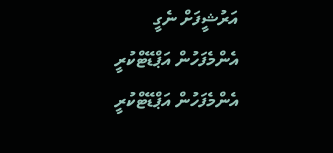އަރުޝީފަށް ނެގީ
އެންމެފަހުން އަޕްޑޭޓްކުރީ
އެންމެފަހުން އަޕްޑޭޓްކުރީ